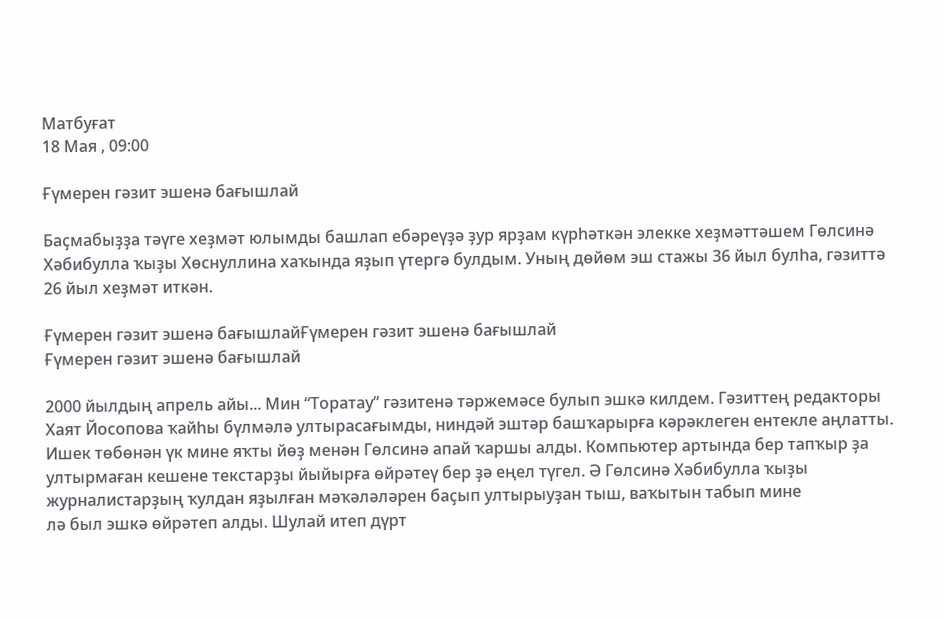Матбуғат
18 Мая , 09:00

Ғүмерен гәзит эшенә бағышлай

Баҫмабыҙҙа тәүге хеҙмәт юлымды башлап ебәреүҙә ҙур ярҙам күрһәткән элекке хеҙмәттәшем Гөлсинә Хәбибулла ҡыҙы Хөснуллина хаҡында яҙып үтергә булдым. Уның дөйөм эш стажы 36 йыл булһа, гәзиттә 26 йыл хеҙмәт иткән.

Ғүмерен гәзит эшенә бағышлайҒүмерен гәзит эшенә бағышлай
Ғүмерен гәзит эшенә бағышлай

2000 йылдың апрель айы... Мин “Торатау” гәзитенә тәржемәсе булып эшкә килдем. Гәзиттең редакторы Хаят Йосопова ҡайһы бүлмәлә ултырасағымды, ниндәй эштәр башҡарырға кәрәклеген ентекле аңлатты. Ишек төбөнән үк мине яҡты йөҙ менән Гөлсинә апай ҡаршы алды. Компьютер артында бер тапҡыр ҙа ултырмаған кешене текстарҙы йыйырға өйрәтеү бер ҙә еңел түгел. Ә Гөлсинә Хәбибулла ҡыҙы журналистарҙың ҡулдан яҙылған мәҡәләләрен баҫып ултырыуҙан тыш, ваҡытын табып мине
лә был эшкә өйрәтеп алды. Шулай итеп дүрт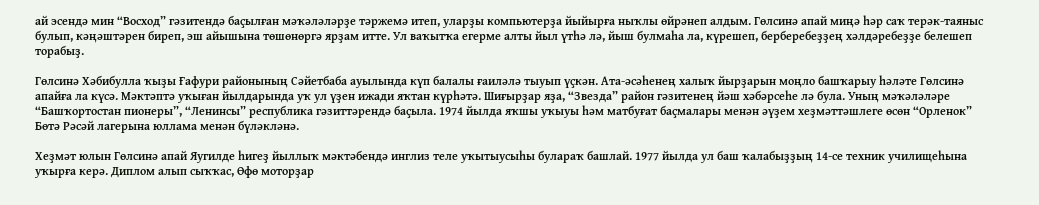ай эсендә мин “Восход” гәзитендә баҫылған мәҡәләләрҙе тәржемә итеп, уларҙы компьютерҙа йыйырға ныҡлы өйрәнеп алдым. Гөлсинә апай миңә һәр саҡ терәк-таяныс булып, кәңәштәрен биреп, эш айышына төшөнөргә ярҙам итте. Ул ваҡытҡа егерме алты йыл үтһә лә, йыш булмаһа ла, күрешеп, берберебеҙҙең хәлдәребеҙҙе белешеп торабыҙ.

Гөлсинә Хәбибулла ҡыҙы Ғафури районының Сәйетбаба ауылында күп балалы ғаиләлә тыуып үҫкән. Ата-әсәһенең халыҡ йырҙарын моңло башҡарыу һәләте Гөлсинә апайға ла күсә. Мәктәптә уҡыған йылдарында уҡ ул үҙен ижади яҡтан күрһәтә. Шиғырҙар яҙа, “Звезда” район гәзитенең йәш хәбәрсеһе лә була. Уның мәҡәләләре “Башҡортостан пионеры”, “Ленинсы” республика гәзиттәрендә баҫыла. 1974 йылда яҡшы уҡыуы һәм матбуғат баҫмалары менән әүҙем хеҙмәттәшлеге өсөн “Орленок” Бөтә Рәсәй лагерына юллама менән бүләкләнә.

Хеҙмәт юлын Гөлсинә апай Яугилде һигеҙ йыллыҡ мәктәбендә инглиз теле уҡытыусыһы булараҡ башлай. 1977 йылда ул баш ҡалабыҙҙың 14-се техник училищеһына уҡырға керә. Диплом алып сыҡҡас, Өфө моторҙар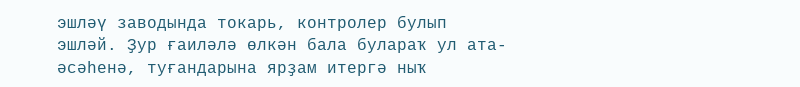эшләү заводында токарь, контролер булып эшләй. Ҙур ғаиләлә өлкән бала булараҡ ул ата-әсәһенә, туғандарына ярҙам итергә ныҡ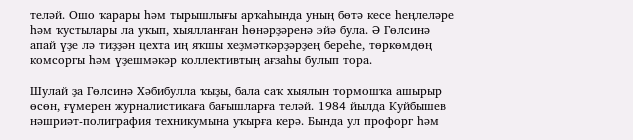теләй. Ошо ҡарары һәм тырышлығы арҡаһында уның бөтә кесе һеңлеләре һәм ҡустылары ла уҡып, хыялланған һөнәрҙәренә эйә була. Ә Гөлсинә апай үҙе лә тиҙҙән цехта иң яҡшы хеҙмәткәрҙәрҙең береһе, төркөмдөң комсоргы һәм үҙешмәкәр коллективтың ағзаһы булып тора.

Шулай ҙа Гөлсинә Хәбибулла ҡыҙы, бала саҡ хыялын тормошҡа ашырыр өсөн, ғүмерен журналистикаға бағышларға теләй. 1984 йылда Куйбышев нәшриәт-полиграфия техникумына уҡырға керә. Бында ул профорг һәм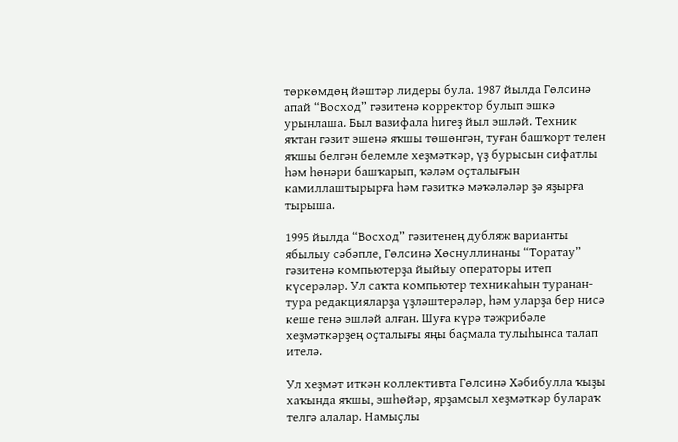төркөмдөң йәштәр лидеры була. 1987 йылда Гөлсинә апай “Восход” гәзитенә корректор булып эшкә урынлаша. Был вазифала һигеҙ йыл эшләй. Техник яҡтан гәзит эшенә яҡшы төшөнгән, туған башҡорт телен яҡшы белгән белемле хеҙмәткәр, үҙ бурысын сифатлы һәм һөнәри башҡарып, ҡәләм оҫталығын камиллаштырырға һәм гәзиткә мәҡәләләр ҙә яҙырға тырыша.

1995 йылда “Восход” гәзитенең дубляж варианты ябылыу сәбәпле, Гөлсинә Хөснуллинаны “Торатау” гәзитенә компьютерҙа йыйыу операторы итеп күсерәләр. Ул саҡта компьютер техникаһын туранан-тура редакцияларҙа үҙләштерәләр, һәм уларҙа бер нисә кеше генә эшләй алған. Шуға күрә тәжрибәле хеҙмәткәрҙең оҫталығы яңы баҫмала тулыһынса талап ителә.

Ул хеҙмәт иткән коллективта Гөлсинә Хәбибулла ҡыҙы хаҡында яҡшы, эшһөйәр, ярҙамсыл хеҙмәткәр булараҡ телгә алалар. Намыҫлы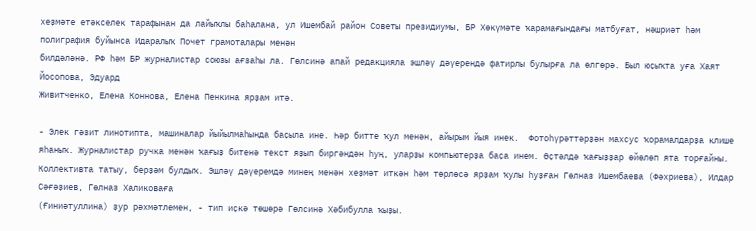хеҙмәте етәкселек тарафынан да лайыҡлы баһалана, ул Ишембай район Советы президиумы, БР Хөкүмәте ҡарамағындағы матбуғат, нәшриәт һәм полиграфия буйынса Идаралыҡ Почет грамоталары менән
билдәләнә. РФ һәм БР журналистар союзы ағзаһы ла. Гөлсинә апай редакцияла эшләү дәүерендә фатирлы булырға ла өлгөрә. Был юҫыҡта уға Хаят Йосопова, Эдуард
Живитченко, Елена Коннова, Елена Пенкина ярҙам итә.

- Элек гәзит линотипта, машиналар йыйылмаһында баҫыла ине. Һәр битте ҡул менән, айырым йыя инек.  Фотоһүрәттәрҙән махсус ҡорамалдарҙа клише яһаныҡ. Журналистар ручка менән ҡағыҙ битенә текст яҙып биргәндән һуң, уларҙы компьютерҙа баҫа инем. Өҫтәлдә ҡағыҙҙар өйөлөп ята торғайны. Коллективта татыу, берҙәм булдыҡ. Эшләү дәүеремдә минең менән хеҙмәт иткән һәм төрлөсә ярҙам ҡулы һуҙған Гөлназ Ишембаева (Фәхриева), Илдар Сәғәҙиев, Гөлназ Халиковаға
(Ғиниәтуллина) ҙур рәхмәтлемен, - тип иҫкә төшөрә Гөлсинә Хәбибулла ҡыҙы.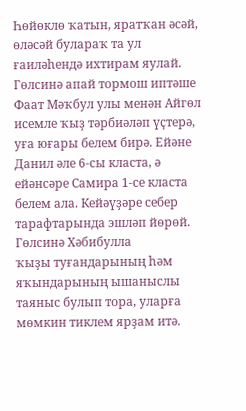Һөйөклө ҡатын, яратҡан әсәй, өләсәй булараҡ та ул ғаиләһендә ихтирам яулай. Гөлсинә апай тормош иптәше Фаат Мәҡбул улы менән Айгөл исемле ҡыҙ тәрбиәләп үҫтерә, уға юғары белем бирә. Ейәне Данил әле 6-сы класта, ә ейәнсәре Самира 1-се класта белем ала. Кейәүҙәре себер тарафтарында эшләп йөрөй. Гөлсинә Хәбибулла
ҡыҙы туғандарының һәм яҡындарының ышаныслы таяныс булып тора, уларға мөмкин тиклем ярҙам итә.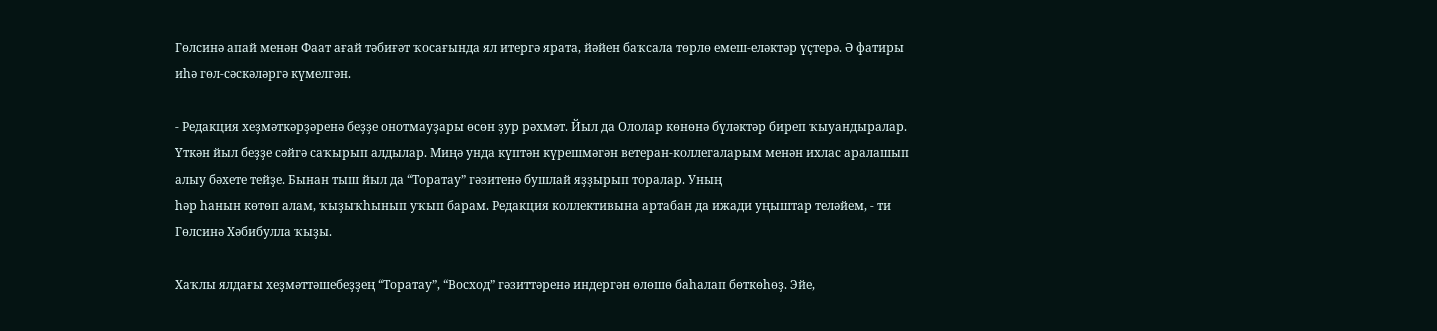Гөлсинә апай менән Фаат ағай тәбиғәт ҡосағында ял итергә ярата, йәйен баҡсала төрлө емеш-еләктәр үҫтерә. Ә фатиры иһә гөл-сәскәләргә күмелгән.

- Редакция хеҙмәткәрҙәренә беҙҙе онотмауҙары өсөн ҙур рәхмәт. Йыл да Ололар көнөнә бүләктәр биреп ҡыуандыралар. Үткән йыл беҙҙе сәйгә саҡырып алдылар. Миңә унда күптән күрешмәгән ветеран-коллегаларым менән ихлас аралашып алыу бәхете тейҙе. Бынан тыш йыл да “Торатау” гәзитенә бушлай яҙҙырып торалар. Уның
һәр һанын көтөп алам, ҡыҙыҡһынып уҡып барам. Редакция коллективына артабан да ижади уңыштар теләйем, - ти Гөлсинә Хәбибулла ҡыҙы.

Хаҡлы ялдағы хеҙмәттәшебеҙҙең “Торатау”, “Восход” гәзиттәренә индергән өлөшө баһалап бөткөһөҙ. Эйе,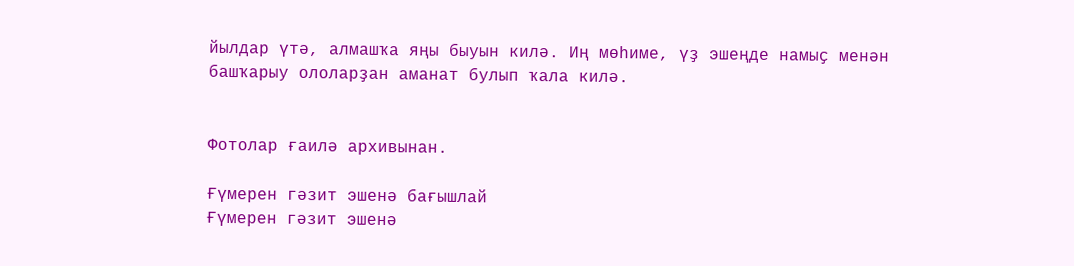йылдар үтә, алмашҡа яңы быуын килә. Иң мөһиме, үҙ эшеңде намыҫ менән башҡарыу ололарҙан аманат булып ҡала килә.


Фотолар ғаилә архивынан.

Ғүмерен гәзит эшенә бағышлай
Ғүмерен гәзит эшенә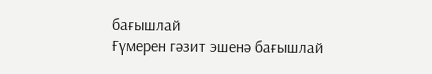бағышлай
Ғүмерен гәзит эшенә бағышлай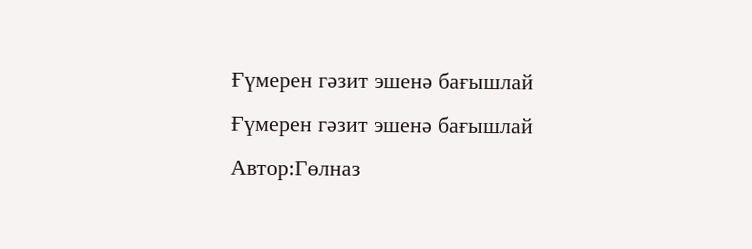Ғүмерен гәзит эшенә бағышлай
Ғүмерен гәзит эшенә бағышлай
Автор:Гөлназ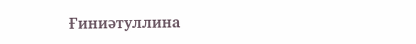Ғиниәтуллина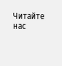Читайте нас